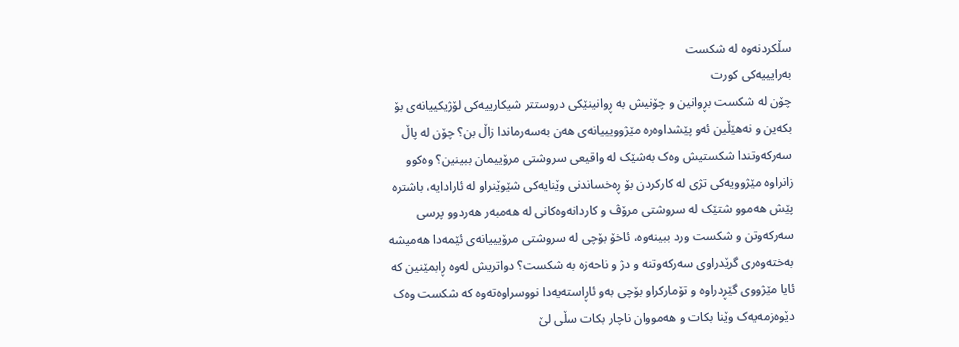سڵکردنەوە لە شکست
بەرایییەکی کورت
چۆن لە شکست بڕوانین و چۆنیش بە ڕوانینێکی دروستتر شیکارییەکی لۆژیکییانەی بۆ بکەین و نەهێڵین ئەو پێشداوەرە مێژوویییانەی هەن بەسەرماندا زاڵ بن؟ چۆن لە پاڵ سەرکەوتندا شکستیش وەک بەشێک لە واقیعی سروشتی مرۆییمان ببینین؟ وەکوو زانراوە مێژوویەکی تژی لە کارکردن بۆ ڕەخساندنی وێنایەکی شێوێنراو لە ئارادایە، باشترە پێش هەموو شتێک لە سروشتی مرۆڤ و کاردانەوەکانی لە هەمبەر هەردوو پرسی سەرکەوتن و شکست ورد ببینەوە، ئاخۆ بۆچی لە سروشتی مرۆیییانەی ئێمەدا هەمیشە بەختەوەری گرێدراوی سەرکەوتنە و دژ و ناحەزە بە شکست؟ دواتریش لەوە ڕابمێنین کە ئایا مێژووی گێڕدراوە و تۆمارکراو بۆچی بەو ئاڕاستەیەدا نووسراوەتەوە کە شکست وەک دێوەزمەیەک وێنا بکات و هەمووان ناچار بکات سڵی لێ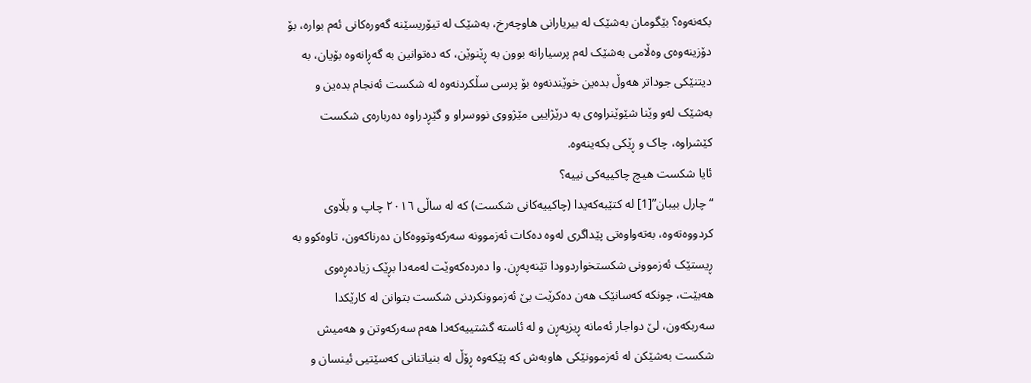بکەنەوە؟ بێگومان بەشێک لە بیریارانی هاوچەرخ، بەشێک لە تیۆریسێنە گەورەکانی ئەم بوارە، بۆ دۆزینەوەی وەڵامی بەشێک لەم پرسیارانە بوون بە ڕێنوێن، کە دەتوانین بە گەڕانەوە بۆیان، بە دیتنێکی جوداتر هەوڵ بدەین خوێندنەوە بۆ پرسی سڵکردنەوە لە شکست ئەنجام بدەین و بەشێک لەو وێنا شێوێنراوەی بە درێژاییی مێژووی نووسراو و گێڕدراوە دەربارەی شکست کێشراوە، چاک و ڕێکی بکەینەوە.
ئایا شکست هیچ چاکییەکی نییە؟
“چارل بیبان”[1] لە کتێبەکەیدا (چاکییەکانی شکست) کە لە ساڵی ٢٠١٦ چاپ و بڵاوی کردووەتەوە، بەتەواوەتی پێداگری لەوە دەکات ئەزموونە سەرکەوتووەکان دەرناکەون، تاوەکوو بە ڕیستێک ئەزموونی شکستخواردوودا تێنەپەڕن. وا دەردەکەوێت لەمەدا بڕێک زیادەڕەوی هەبێت، چونکە کەسانێک هەن دەکرێت بێ ئەزموونکردنی شکست بتوانن لە کارێکدا سەربکەون، لێ دواجار ئەمانە ڕیزپەڕن و لە ئاستە گشتییەکەدا هەم سەرکەوتن و هەمیش شکست بەشێکن لە ئەزموونێکی هاوبەش کە پێکەوە ڕۆڵ لە بنیاتنانی کەسێتیی ئینسان و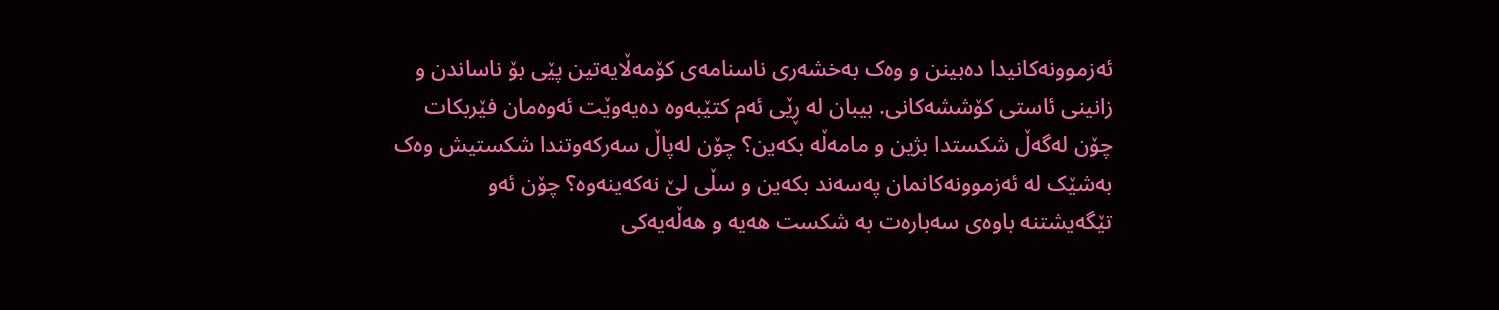ئەزموونەکانیدا دەبینن و وەک بەخشەری ناسنامەی کۆمەڵایەتین پێی بۆ ناساندن و زانینی ئاستی کۆششەکانی. بیبان لە ڕێی ئەم کتێبەوە دەیەوێت ئەوەمان فێربکات چۆن لەگەڵ شکستدا بژین و مامەڵە بکەین؟ چۆن لەپاڵ سەرکەوتندا شکستیش وەک بەشێک لە ئەزموونەکانمان پەسەند بکەین و سڵی لێ نەکەینەوە؟ چۆن ئەو تێگەیشتنە باوەی سەبارەت بە شکست هەیە و هەڵەیەکی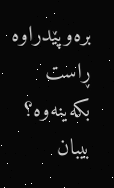برەوپێدراوه ڕاست بکەینەوە؟ بیبان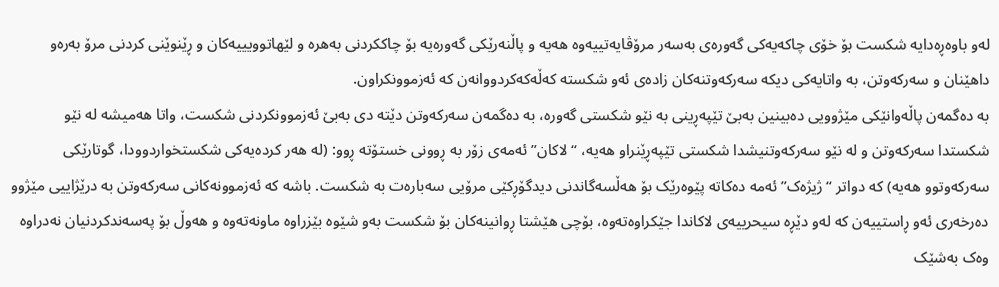لەو باوەڕەدایە شکست بۆ خۆی چاکەیەکی گەورەی بەسەر مرۆڤایەتییەوە هەیە و پاڵنەرێکی گەورەیە بۆ چاککردنی بەهرە و لێهاتوویییەکان و ڕێنوێنی کردنی مرۆ بەرەو داهێنان و سەرکەوتن، بە واتایەکی دیکە سەرکەوتنەکان زادەی ئەو شکستە کەڵەکەکردووانەن کە ئەزموونکراون.
بە دەگمەن پاڵەوانێکی مێژوویی دەبینین بەبێ تێپەڕینی به نێو شکستی گەورە، بە دەگمەن سەرکەوتن دێتە دی بەبێ ئەزموونکردنی شکست، واتا هەمیشە لە نێو شکستدا سەرکەوتن و لە نێو سەرکەوتنیشدا شکستی تێپەڕێنراو هەیە، “لاکان” ئەمەی زۆر بە ڕوونی خستۆتە ڕوو: (لە هەر کردەیەکی شکستخواردوودا، گوتارێکی سەرکەوتوو هەیە) کە دواتر “ژیژەک” ئەمە دەکاتە پێوەرێک بۆ هەڵسەگاندنی دیدگۆڕکێی مرۆیی سەبارەت بە شکست. باشە کە ئەزموونەکانی سەرکەوتن بە درێژاییی مێژوو دەرخەری ئەو ڕاستییەن کە لەو دێڕە سیحرییەی لاکاندا جێکراوەتەوە، بۆچی هێشتا ڕوانینەکان بۆ شکست بەو شێوە بێزراوە ماونەتەوە و هەوڵ بۆ پەسەندکردنیان نەدراوە وەک بەشێک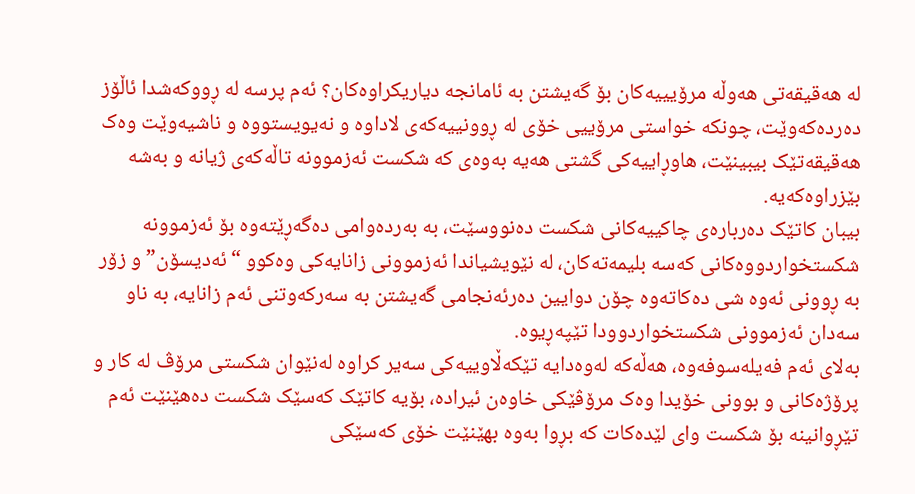لە هەقیقەتی هەوڵە مرۆیییەکان بۆ گەیشتن بە ئامانجە دیاریکراوەکان؟ ئەم پرسە لە ڕووکەشدا ئاڵۆز دەردەکەوێت، چونکە خواستی مرۆییی خۆی لە ڕوونییەکەی لاداوە و نەیویستووە و ناشیەوێت وەک هەقیقەتێک بیبینێت، هاوڕاییەکی گشتی هەیە بەوەی کە شکست ئەزموونە تاڵەکەی ژیانە و بەشە بێزراوەکەیە.
بیبان کاتێک دەربارەی چاکییەکانی شکست دەنووسێت، بە بەردەوامی دەگەڕێتەوە بۆ ئەزموونە شکستخواردووەکانی کەسە بلیمەتەکان، لە نێویشیاندا ئەزموونی زانایەکی وەکوو “ئەدیسۆن” و زۆر بە ڕوونی ئەوە شی دەکاتەوە چۆن دوایین دەرئەنجامی گەیشتن بە سەرکەوتنی ئەم زانایە، بە ناو سەدان ئەزموونی شکستخواردوودا تێپەڕیوە.
بەلای ئەم فەیلەسوفەوە، هەڵەکە لەوەدایە تێکەڵاوییەکی سەیر کراوە لەنێوان شکستی مرۆڤ لە کار و پرۆژەکانی و بوونی خۆیدا وەک مرۆڤێکی خاوەن ئیرادە، بۆیە کاتێک کەسێک شکست دەهێنێت ئەم تێڕوانینە بۆ شکست وای لێدەکات کە بڕوا بەوە بهێنێت خۆی کەسێکی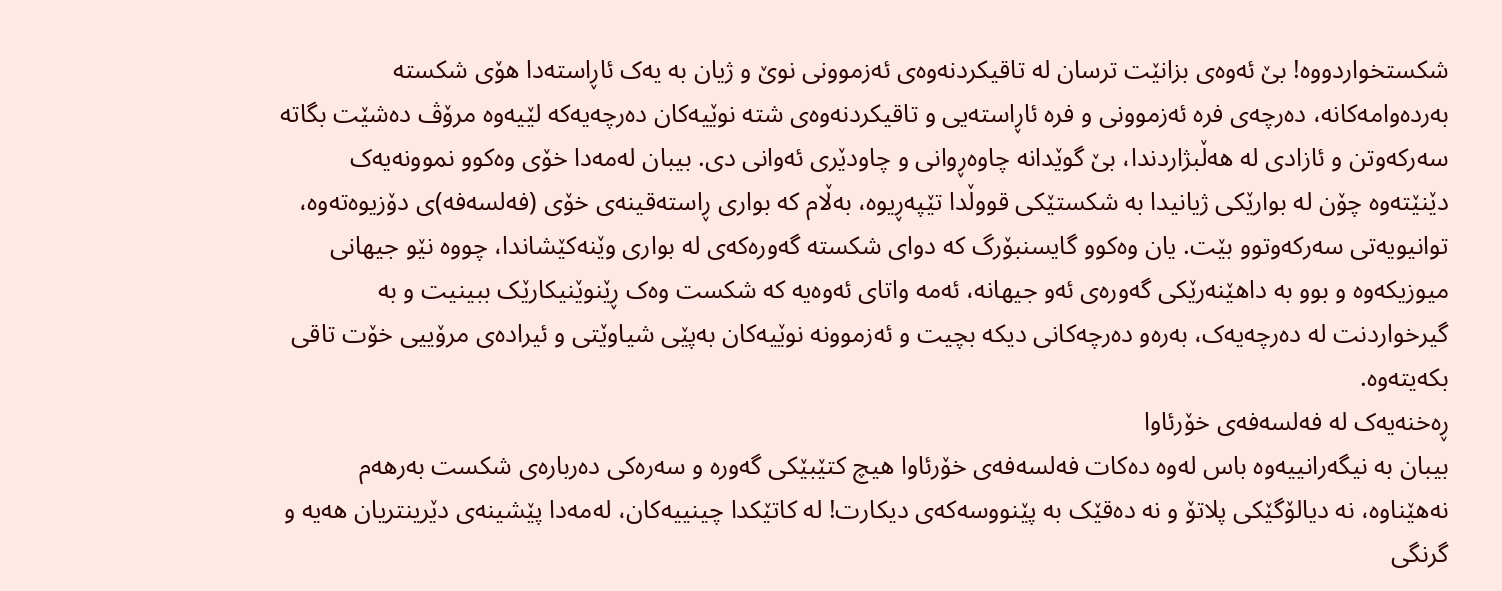شکستخواردووە! بێ ئەوەی بزانێت ترسان لە تاقیکردنەوەی ئەزموونی نوێ و ژیان بە یەک ئاڕاستەدا هۆی شکستە بەردەوامەکانە، دەرچەی فرە ئەزموونی و فرە ئاڕاستەیی و تاقیکردنەوەی شته نوێیەکان دەرچەیەکە لێیەوە مرۆڤ دەشێت بگاتە سەرکەوتن و ئازادی لە هەڵبژاردندا، بێ گوێدانە چاوەڕوانی و چاودێری ئەوانی دی. بیبان لەمەدا خۆی وەکوو نموونەیەک دێنێتەوە چۆن لە بوارێکی ژیانیدا بە شکستێکی قووڵدا تێپەڕیوە، بەڵام کە بواری ڕاستەقینەی خۆی (فەلسەفە)ی دۆزیوەتەوە، توانیویەتی سەرکەوتوو بێت. یان وەکوو گایسنبۆرگ کە دوای شکستە گەورەکەی لە بواری وێنەکێشاندا، چووە نێو جیهانی میوزیکەوە و بوو بە داهێنەرێکی گەورەی ئەو جیهانە، ئەمە واتای ئەوەیە کە شکست وەک ڕێنوێنیکارێک ببینیت و بە گیرخواردنت لە دەرچەیەک، بەرەو دەرچەکانی دیکە بچیت و ئەزموونە نوێیەکان بەپێی شیاوێتی و ئیرادەی مرۆییی خۆت تاقی بکەیتەوە.
ڕەخنەیەک لە فەلسەفەی خۆرئاوا
بیبان بە نیگەرانییەوە باس لەوە دەکات فەلسەفەی خۆرئاوا هیچ کتێبێکی گەورە و سەرەکی دەربارەی شکست بەرهەم نەهێناوە، نە دیالۆگێکی پلاتۆ و نە دەقێک بە پێنووسەکەی دیکارت! لە کاتێکدا چینییەکان، لەمەدا پێشینەی دێرینتریان هەیە و گرنگی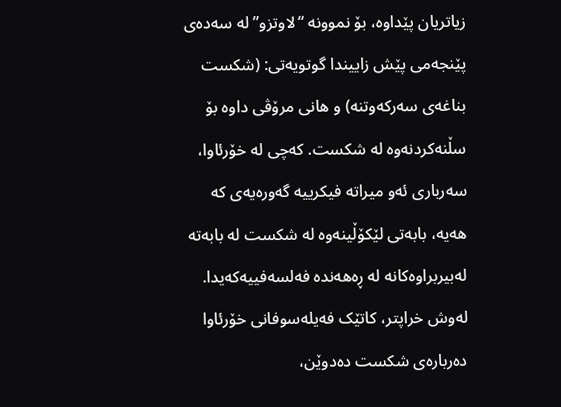زیاتریان پێداوە، بۆ نموونە “لاوتزو” لە سەدەی پێنجەمی پێش زاییندا گوتویەتی: (شکست بناغەی سەرکەوتنە) و هانی مرۆڤی داوە بۆ سڵنەکردنەوە لە شکست. کەچی لە خۆرئاوا، سەرباری ئەو میراتە فیکرییە گەورەیەی کە هەیە، بابەتی لێکۆڵینەوە لە شکست لە بابەتە لەبیربراوەکانە لە ڕەهەندە فەلسەفییەکەیدا. لەوش خراپتر، کاتێک فەیلەسوفانی خۆرئاوا دەربارەی شکست دەدوێن،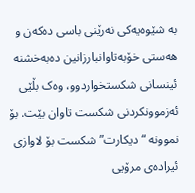بە شێوەیەکی نەرێنی باسی دەکەن و هەستی خۆبەتاوانبارزانین دەبەخشنە ئینسانی شکستخواردوو، وەک بڵێی ئەزموونکردنی شکست تاوان بێت. بۆ نموونە “دیکارت” شکست بۆ لاوازی ئیرادەی مرۆیی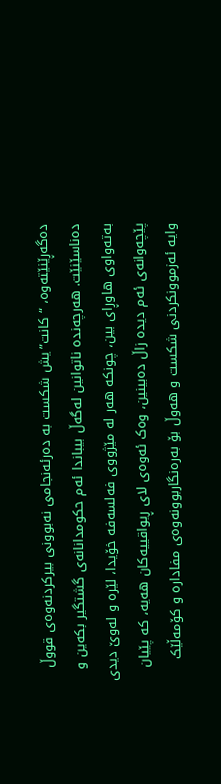دەگەڕێنێتەوە، “کانت”یش شکست بە دەرئەنجامی نەبوونی بیرکردنەوەی قووڵ دەناسێنێت. هەرچەندە ناتوانین لەگەڵ بیباندا ئەم حکومدانانەی گشتگیر بکەین و بەتەواوی هاوڕای بین، چونکە هەر لە مێژووی فەلسەفە خۆیدا، لێرە و لەوێ دیدی پێچەوانەی ئەم دیدە زاڵ دەبینین، وەک ئەوەی لای ڕیواقییەکان هەیە، کە پێیان وایە ئەزموونکردنی شکست و هەوڵ بۆ بەرەنگاربوونەوەی مفادارە و کۆمەڵێک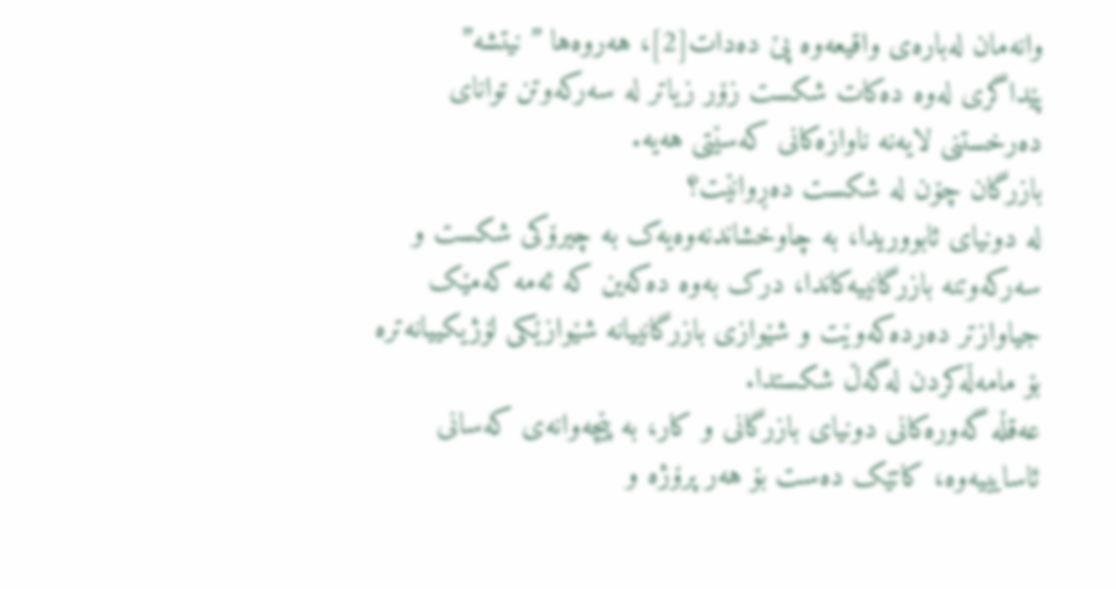وانەمان لەبارەی واقیعەوە پێ دەدات[2]، هەروەها ” نیتشە” پێداگری لەوە دەکات شکست زۆر زیاتر لە سەرکەوتن توانای دەرخستنی لایەنە ناوازەکانی کەسێتی هەیە.
بازرگان چۆن لە شکست دەڕوانێت؟
لە دونیای ئابووریدا، بە چاوخشاندنەوەیەک بە چیرۆکی شکست و سەرکەوتنە بازرگانییەکاندا، درک بەوە دەکەین کە ئەمە کەمێک جیاوازتر دەردەکەوێت و شێوازی بازرگانییانە شێوازێکی لۆژیکییانەترە بۆ مامەڵەکردن لەگەڵ شکستدا.
عەقڵە گەورەکانی دونیای بازرگانی و کار، بە پێچەوانەی کەسانی ئاسایییەوە، کاتێک دەست بۆ هەر پرۆژە و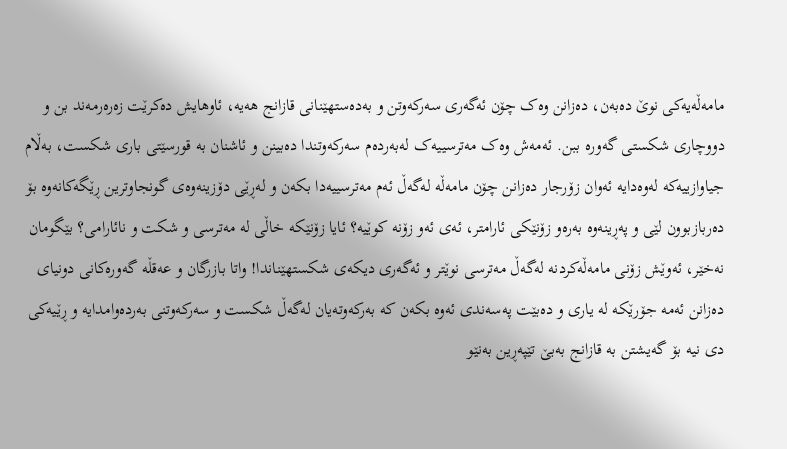مامەڵەیەکی نوێ دەبەن، دەزانن وەک چۆن ئەگەری سەرکەوتن و بەدەستهێنانی قازانج هەیە، ئاوهایش دەکرێت زەرەرمەند بن و دووچاری شکستی گەورە ببن. ئەمەش وەک مەترسییەک لەبەردەم سەرکەوتندا دەبینن و ئاشنان بە قورسێتی باری شکست، بەڵام جیاوازییەکە لەوەدایە ئەوان زۆرجار دەزانن چۆن مامەڵە لەگەڵ ئەم مەترسییەدا بکەن و لەڕێی دۆزینەوەی گونجاوترین ڕێگەکانەوە بۆ دەربازبوون لێی و پەڕینەوە بەرەو زۆنێکی ئارامتر، ئەی ئەو زۆنە کوێیە؟ ئایا زۆنێکە خاڵی لە مەترسی و شکت و نائارامی؟ بێگومان نەخێر، ئەوێش زۆنی مامەڵەکردنە لەگەڵ مەترسی نوێتر و ئەگەری دیکەی شکستهێناندا! واتا بازرگان و عەقڵە گەورەکانی دونیای دەزانن ئەمە جۆرێکە لە یاری و دەبێت پەسەندی ئەوە بکەن کە بەرکەوتەیان لەگەڵ شکست و سەرکەوتنی بەردەوامدایە و ڕێیەکی دی نیە بۆ گەیشتن بە قازانج بەبێ تێپەڕین بەنێو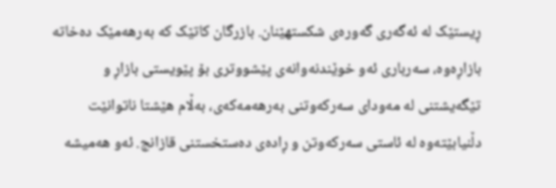ڕیستێک لە ئەگەری گەورەی شکستهێنان. بازرگان کاتێک کە بەرهەمێک دەخاتە بازاڕەوە، سەرباری ئەو خوێندنەوانەی پێشووتری بۆ پێویستی بازاڕ و تێگەیشتنی لە مەودای سەرکەوتنی بەرهەمەکەی، بەڵام هێشتا ناتوانێت دڵنیابێتەوە لە ئاستی سەرکەوتن و ڕادەی دەستخستنی قازانج. ئەو هەمیشە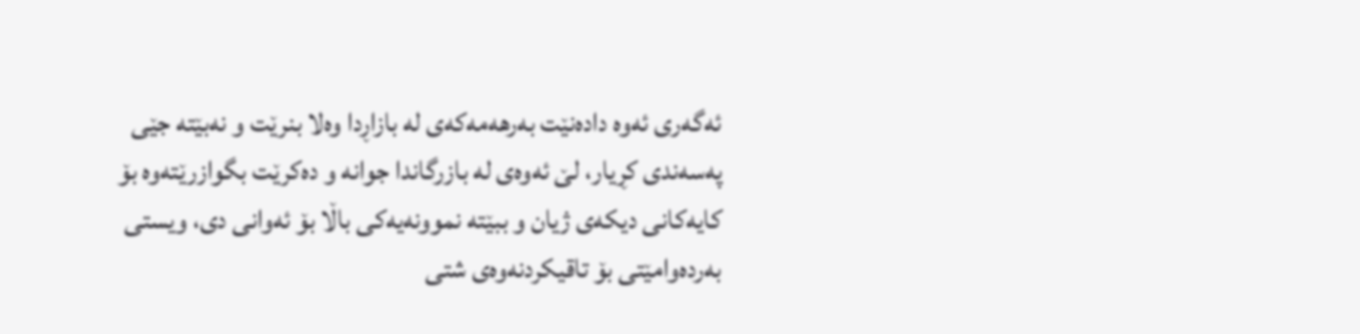ئەگەری ئەوە دادەنێت بەرهەمەکەی لە بازاڕدا وەلا بنرێت و نەبێتە جێی پەسەندی کڕیار، لێ ئەوەی لە بازرگاندا جوانە و دەکرێت بگوازرێتەوە بۆ کایەکانی دیکەی ژیان و ببێتە نموونەیەکی باڵا بۆ ئەوانی دی، ویستی بەردەوامێتی بۆ تاقیکردنەوەی شتی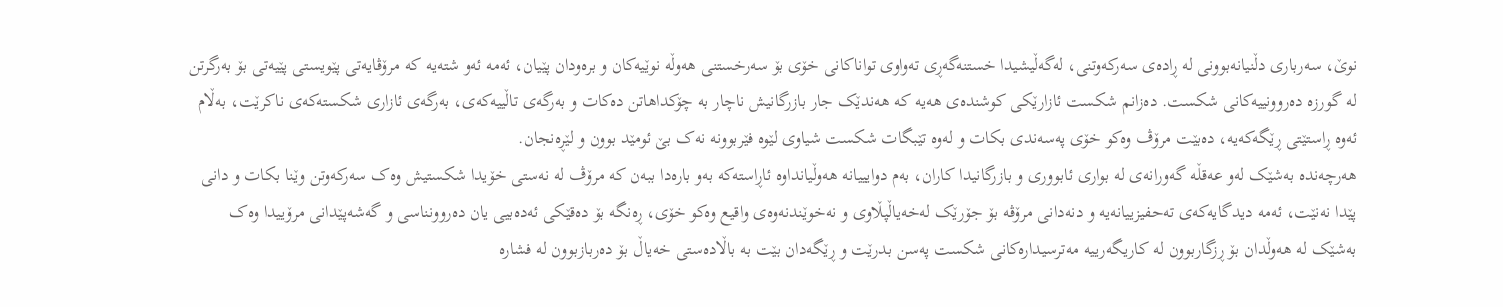نوێ، سەرباری دڵنیانەبوونی لە ڕادەی سەرکەوتنی، لەگەڵیشیدا خستنەگەڕی تەواوی تواناکانی خۆی بۆ سەرخستنی هەوڵە نوێیەکان و برەودان پێیان، ئەمه ئەو شتەیە کە مرۆڤایەتی پێویستی پێیەتی بۆ بەرگرتن لە گورزە دەروونییەکانی شکست. دەزانم شکست ئازارێکی کوشندەی هەیە کە هەندێک جار بازرگانیش ناچار بە چۆکداهاتن دەکات و بەرگەی تاڵییەکەی، بەرگەی ئازاری شکستەکەی ناکرێت، بەڵام ئەوە ڕاستێتی ڕێگەکەیە، دەبێت مرۆڤ وەکو خۆی پەسەندی بکات و لەوە تێبگات شکست شیاوی لێوە فێربوونە نەک بێ ئومێد بوون و لێڕەنجان.
هەرچەندە بەشێک لەو عەقڵە گەورانەی لە بواری ئابووری و بازرگانیدا کاران، بەم دوایییانە هەوڵیانداوە ئاڕاستەکە بەو بارەدا ببەن کە مرۆڤ لە نەستی خۆیدا شکستیش وەک سەرکەوتن وێنا بکات و دانی پێدا نەنێت، ئەمە دیدگایەکەی تەحفیزییانەیە و دنەدانی مرۆڤە بۆ جۆرێک لەخەیاڵپڵاوی و نەخوێندنەوەی واقیع وەکو خۆی، ڕەنگە بۆ دەقێکی ئەدەبیی یان دەروونناسی و گەشەپێدانی مرۆییدا وەک بەشێک لە هەوڵدان بۆ ڕزگاربوون لە کاریگەرییە مەترسیدارەکانی شکست پەسن بدرێت و ڕێگەدان بێت بە باڵادەستی خەیاڵ بۆ دەربازبوون لە فشارە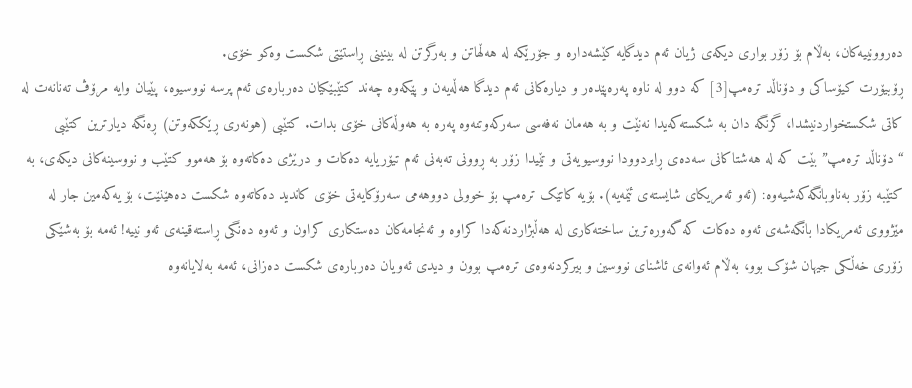دەروونییەکان، بەڵام بۆ زۆر بواری دیکەی ژیان ئەم دیدگایە کێشەدارە و جۆرێکە لە هەڵهاتن و بەرگرتن لە بینینی ڕاستێتی شکست وەکو خۆی.
ڕۆبیۆرت کیۆساکی و دۆناڵد ترەمپ[3] کە دوو لە ناوە پەرەپێدەر و دیارەکانی ئەم دیدگا هەڵەیەن و پێکەوە چەند کتێبێکیان دەربارەی ئەم پرسە نووسیوە، پێیان وایە مرۆڤ تەنانەت لە کاتی شکستخواردنیشدا، گرنگە دان بە شکستەکەیدا نەنێت و بە هەمان نەفەسی سەرکەوتنەوە پەرە بە هەوڵەکانی خۆی بدات. کتێبی (هونەری ڕێککەوتن) ڕەنگە دیارترین کتێبی “دۆناڵد ترەمپ” بێت کە لە هەشتاکانی سەدەی ڕابردوودا نووسیویەتی و تێیدا زۆر بە ڕوونی تەبەنی ئەم تیۆریایە دەکات و درێژی دەکاتەوە بۆ هەموو کتێب و نووسینەکانی دیکەی، بە کتێبە زۆر بەناوبانگەکەشیەوە: (ئەو ئەمریکای شایستەی ئێمەیە). بۆیە کاتێک ترەمپ بۆ خوولی دووهەمی سەرۆکایەتی خۆی کاندید دەکاتەوە شکست دەهێنێت، بۆ یەکەمین جار لە مێژووی ئەمریکادا بانگەشەی ئەوە دەکات کە گەورەترین ساختەکاری لە هەڵبژاردنەکەدا کراوە و ئەنجامەکان دەستکاری کراون و ئەوە دەنگی ڕاستەقینەی ئەو نییە! ئەمە بۆ بەشێکی زۆری خەڵکی جیهان شۆک بوو، بەڵام ئەوانەی ئاشنای نووسین و بیرکردنەوەی ترەمپ بوون و دیدی ئەویان دەربارەی شکست دەزانی، ئەمە بەلایانەوە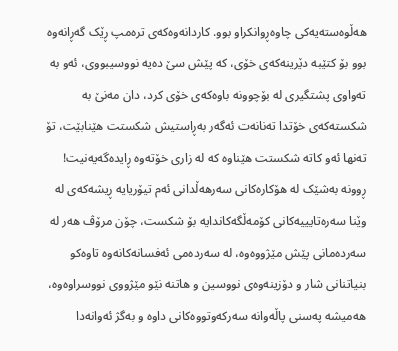هەڵوەستەیەکی چاوەڕوانکراو بوو. کاردانەوەکەی ترەمپ ڕێک گەڕانەوە بوو بۆ کتێبە دێرینەکەی خۆی، کە پێش سێ دەیە نووسیبووی، ئەو بە تەواوی پشتگیری لە بۆچوونە باوەکەی خۆی کرد، دان مەنێ بە شکستەکەی خۆتدا تەنانەت ئەگەر بەڕاستیش شکستت هێنابێت، تۆ تەنها ئەو کاتە شکستت هێناوە کە لە زاری خۆتەوە ڕایدەگەیەنیت!
ڕوونە بەشێک لە هۆکارەکانی سەرهەڵدانی ئەم تیۆریایە ڕیشەکەی لە وێنا سەرەتایییەکانی کۆمەڵگەکاندایە بۆ شکست، چۆن مرۆڤ هەر لە سەردەمانی پێش مێژووەوە، لە سەردەمی ئەفسانەکانەوە تاوەکو بنیاتنانی شار و دۆزینەوەی نووسین و هاتنە نێو مێژووی نووسراوەوە، هەمیشە پەسنی پاڵەوانە سەرکەوتووەکانی داوە و بەگژ ئەوانەدا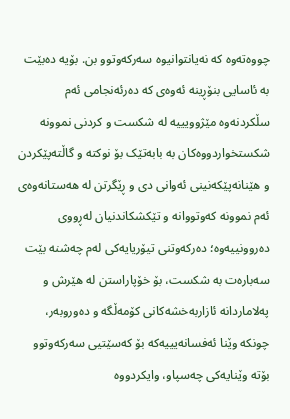چووەتەوە کە نەیانتوانیوە سەرکەوتوو بن. بۆیە دەبێت بە ئاسایی بنۆڕینە ئەوەی کە دەرئەنجامی ئەم سڵکردنەوە مێژوویییە لە شکست و کردنی نموونە شکستخواردووەکان بە بابەتێک بۆ نوکتە و گاڵتەپێکردن و هێنانەپێکەنینی ئەوانی دی و ڕێگرتن لە هەستانەوەی ئەم نموونە کەوتووانە و تێکشکاندنیان لەڕووی دەروونییەوە؛ دەرکەوتنی تیۆریایەکی لەم چەشنە بێت سەبارەت بە شکست، بۆ خۆپاراستن لە هێرش و پەلاماردانە ئازاربەخشەکانی کۆمەڵگە و دەوروبەر، چونکە وێنا ئەفسانەیییەکە بۆ کەسێتیی سەرکەوتوو بۆتە وێنایەکی چەسپاو، وایکردووە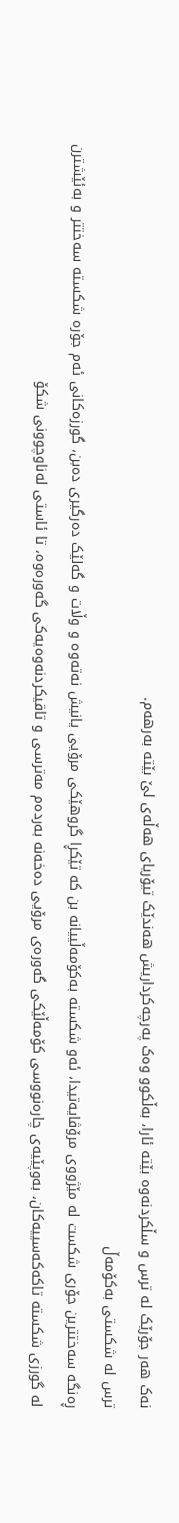نەک هەر جۆرێک لە ترس و سڵکردنەوە بێتە ئارا، بەڵکوو وەک پەرچەکرداریش هەندێک تیۆریای هەڵەی لێ بێتە بەرهەم.
ترس لە شکستی بەکۆمەڵ
ڕەنگە سەختترین جۆری شکست لە مێژووی مرۆڤایەتیدا، ئەو شکستە بەکۆمەڵییانە بن کە تێکڕا گروهێکی مرۆیی یانیش نەتەوە و وڵات و گەلێک دەرگیری دەبن، گورزەکانی ئەم جۆرە شکستە سەختتر و بەئێشترن لە گورزی شکستە تاکەکەسییەکان، بەوپێیەی چارەنووسی کۆمەڵێکی گەورەی مرۆیی دەخەنە بەردەم مەترسی و تاقیکردنەوەیەکی گەورەوە، تا ئاستی لەناوچوونی شکۆ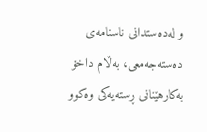و لەدەستدانی ناسنامەی دەستەجەمعی، بەڵام داخۆ بەکارهێنانی ڕستەیەکی وەکوو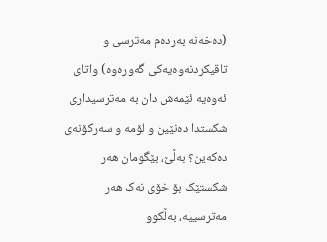(دەخەنە بەردەم مەترسی و تاقیکردنەوەیەکی گەورەوە) واتای ئەوەیە ئێمەش دان بە مەترسیداری شکستدا دەنێین و لۆمە و سەرکۆنەی دەکەین؟ بەڵێ، بێگومان هەر شکستێک بۆ خۆی نەک هەر مەترسییە، بەڵکوو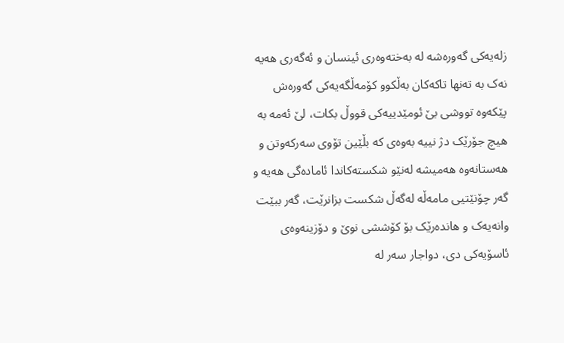زلەیەکی گەورەشە لە بەختەوەری ئینسان و ئەگەری هەیە نەک بە تەنها تاکەکان بەڵکوو کۆمەڵگەیەکی گەورەش پێکەوە تووشی بێ ئومێدییەکی قووڵ بکات، لێ ئەمە بە هیچ جۆرێک دژ نییە بەوەی کە بڵێین تۆوی سەرکەوتن و هەستانەوە هەمیشە لەنێو شکستەکاندا ئامادەگی هەیە و گەر چۆنێتیی مامەڵە لەگەڵ شکست بزانرێت، گەر ببێت وانەیەک و هاندەرێک بۆ کۆششی نوێ و دۆزینەوەی ئاسۆیەکی دی، دواجار سەر لە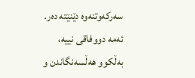سەرکەوتنەوە دێنێتە دەر. ئەمە دووفاقی نییە، بەڵکوو هەڵسەنگاندن و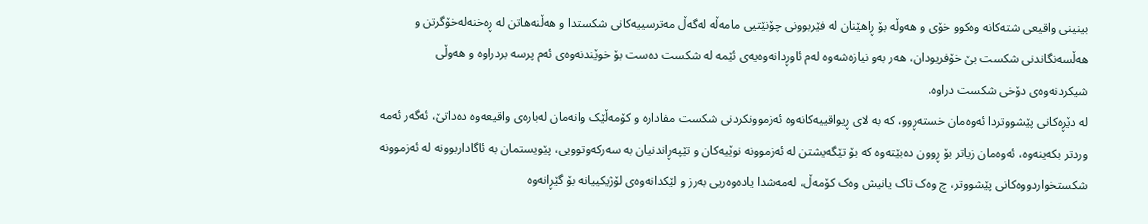بینینی واقیعی شتەکانە وەکوو خۆی و هەوڵە بۆ ڕاهێنان لە فێربوونی چۆنێتیی مامەڵە لەگەڵ مەترسییەکانی شکستدا و هەڵنەهاتن لە ڕەخنەلەخۆگرتن و هەڵسەنگاندنی شکست بێ خۆفریودان، هەر بەو نیازەشەوە لەم ئاوڕدانەوەیەی ئێمە لە شکست دەست بۆ خوێندنەوەی ئەم پرسە بردراوە و هەوڵی شیکردنەوەی دۆخی شکست دراوە.
لە دێڕەکانی پێشووتردا ئەوەمان خستەڕوو، کە بە لای ڕیواقییەکانەوە ئەزموونکردنی شکست مفادارە و کۆمەڵێک وانەمان لەبارەی واقیعەوە دەداتێ، ئەگەر ئەمە وردتر بکەینەوە، ئەوەمان زیاتر بۆ ڕوون دەبێتەوە کە بۆ تێگەیشتن لە ئەزموونە نوێیەکان و تێپەڕاندنیان بە سەرکەوتوویی، پێویستمان بە ئاگاداربوونە لە ئەزموونە شکستخواردووەکانی پێشووتر، چ وەک تاک یانیش وەک کۆمەڵ، لەمەشدا یادەوەریی بەرز و لێکدانەوەی لۆژیکییانە بۆ گێڕانەوە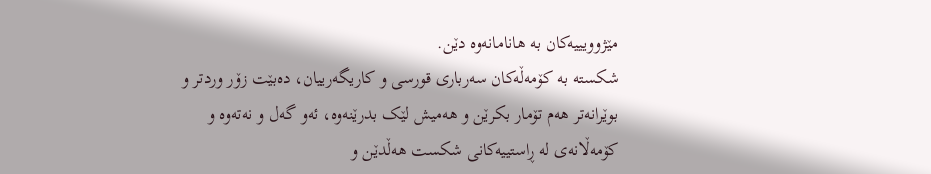مێژوویییەکان بە هانامانەوە دێن.
شکستە بە کۆمەڵەکان سەرباری قورسی و کاریگەرییان، دەبێت زۆر وردتر و بوێرانەتر هەم تۆمار بکرێن و هەمیش لێک بدرێنەوە، ئەو گەل و نەتەوە و کۆمەڵانەی لە ڕاستییەکانی شکست هەڵدێن و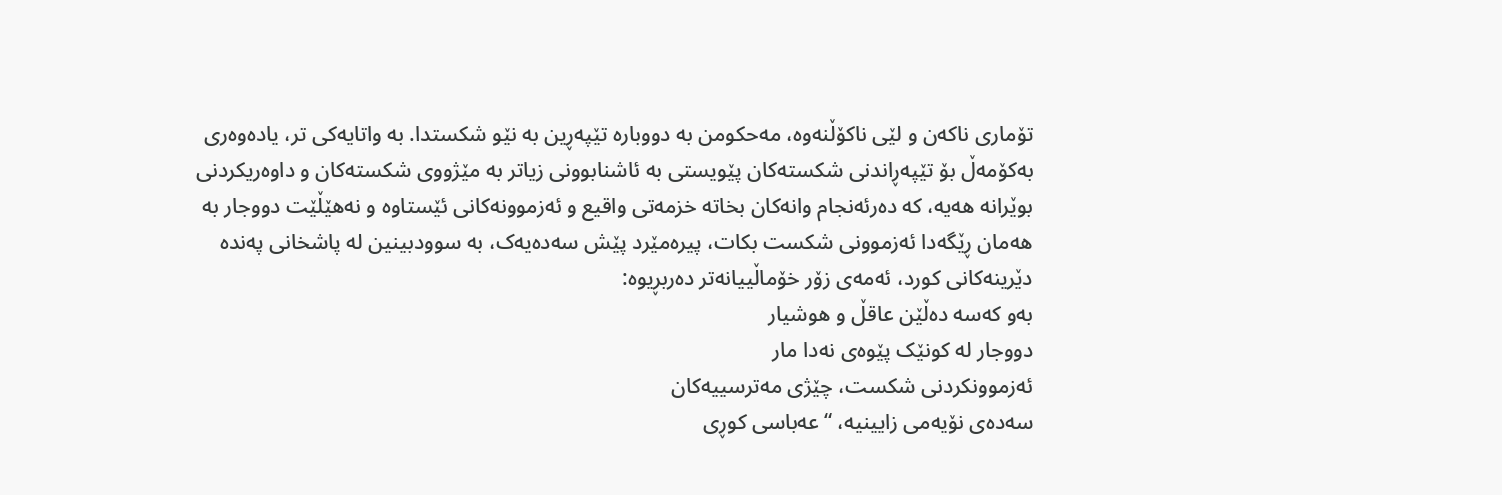تۆماری ناکەن و لێی ناکۆڵنەوە، مەحکومن بە دووبارە تێپەڕین بە نێو شکستدا. بە واتایەکی تر، یادەوەری بەکۆمەڵ بۆ تێپەڕاندنی شکستەکان پێویستی بە ئاشنابوونی زیاتر بە مێژووی شکستەکان و داوەریکردنی بوێرانە هەیە، کە دەرئەنجام وانەکان بخاتە خزمەتی واقیع و ئەزموونەکانی ئێستاوە و نەهێڵێت دووجار بە هەمان ڕێگەدا ئەزموونی شکست بکات، پیرەمێرد پێش سەدەیەک، بە سوودبینین لە پاشخانی پەندە دێرینەکانی کورد، ئەمەی زۆر خۆماڵییانەتر دەربڕیوە:
بەو کەسە دەڵێن عاقڵ و هوشیار
دووجار لە کونێک پێوەی نەدا مار
ئەزموونکردنی شکست، چێژی مەترسییەکان
سەدەی نۆیەمی زایینیە، “عەباسی کوڕی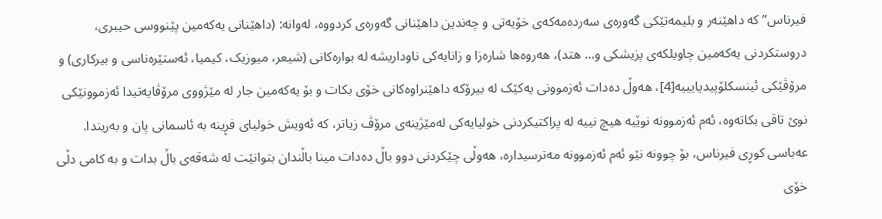فیرناس” کە داهێنەر و بلیمەتێکی گەورەی سەردەمەکەی خۆیەتی و چەندین داهێنانی گەورەی کردووە، لەوانە: (داهێنانی یەکەمین پێنووسی حیبری، دروستکردنی یەکەمین چاویلکەی پزیشکی و… هتد)، هەروەها شارەزا و زانایەکی ناوداریشە لە بوارەکانی (شیعر، میوزیک، کیمیا، ئەستێرەناسی و بیرکاری) و مرۆڤێکی ئینسکلۆپیدیایییە[4]، هەوڵ دەدات ئەزموونی یەکێک لە بیرۆکە داهێنراوەکانی خۆی بکات و بۆ یەکەمین جار لە مێژووی مرۆڤایەتیدا ئەزموونێکی نوێ تاقی بکاتەوە، ئەم ئەزموونە نوێیە هیچ نییە لە پراکتیکردنی خولیایەکی لەمێژینەی مرۆڤ زیاتر، کە ئەویش خولیای فڕینە بە ئاسمانی پان و بەریندا. عەباسی کوڕی فیرناس، بۆ چوونە نێو ئەم ئەزموونە مەترسیدارە، هەوڵی چێکردنی دوو باڵ دەدات مینا باڵندان بتوانێت لە شەقەی باڵ بدات و بە کامی دڵی خۆی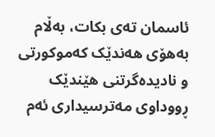ئاسمان تەی بکات، بەڵام بەهۆی هەندێک کەموکورتی و نادیدەگرتنی هێندێک ڕووداوی مەترسیداری ئەم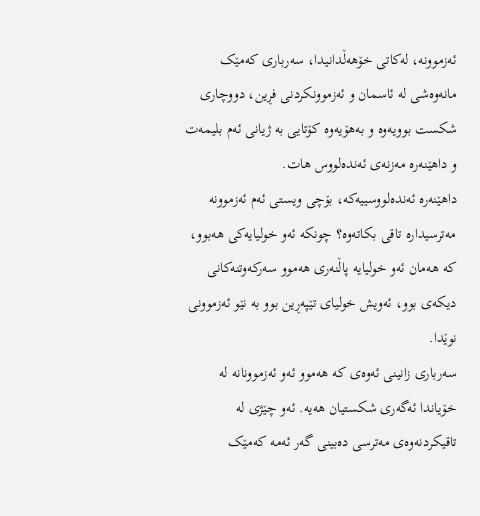ئەزموونە، لەکاتی خۆهەڵدانیدا، سەرباری کەمێک مانەوەشی لە ئاسمان و ئەزموونکردنی فڕین، دووچاری شکست بوویەوە و بەهۆیەوە کۆتایی بە ژیانی ئەم بلیمەت و داهێنەرە مەزنەی ئەندەلووس هات.
داهێنەرە ئەندەلووسییەکە، بۆچی ویستی ئەم ئەزموونە مەترسیدارە تاقی بکاتەوە؟ چونکە ئەو خولیایەکی هەبوو، کە هەمان ئەو خولیایە پاڵنەری هەموو سەرکەوتنەکانی دیکەی بوو، ئەویش خولیای تێپەڕین بوو بە نێو ئەزموونی نوێدا.
سەرباری زانینی ئەوەی کە هەموو ئەو ئەزموونانە لە خۆیاندا ئەگەری شکستیان هەیە. ئەو چێژی لە تاقیکردنەوەی مەترسی دەبینی گەر ئەمە کەمێک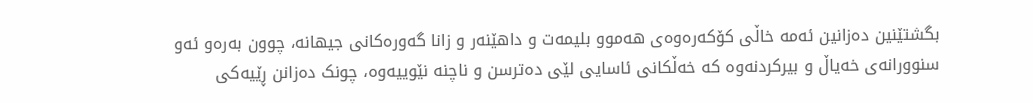بگشتێنین دەزانین ئەمە خاڵی کۆکەرەوەی هەموو بلیمەت و داهێنەر و زانا گەورەکانی جیهانە، چوون بەرەو ئەو سنوورانەی خەیاڵ و بیرکردنەوە کە خەڵکانی ئاسایی لێی دەترسن و ناچنە نێوییەوە، چونک دەزانن ڕێیەکی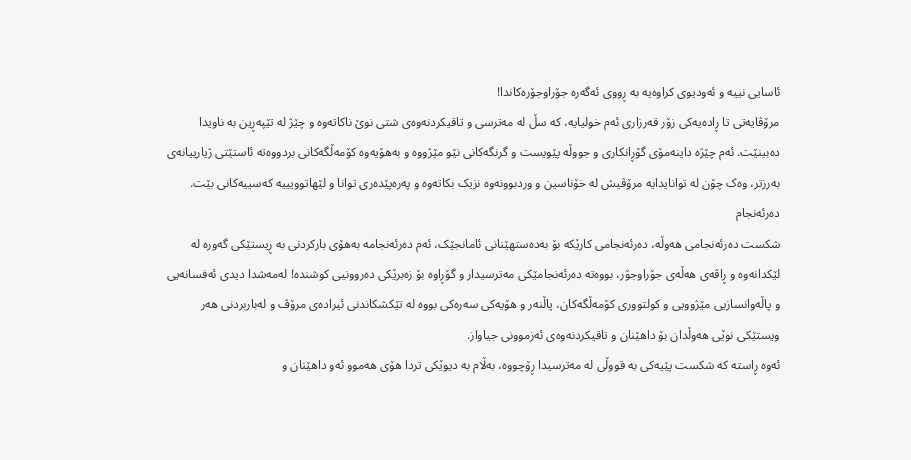ئاسایی نییە و ئەودیوی کراوەیە بە ڕووی ئەگەرە جۆراوجۆرەکاندا!
مرۆڤایەتی تا ڕادەیەکی زۆر قەرزاری ئەم خولیایە، کە سڵ لە مەترسی و تاقیکردنەوەی شتی نوێ ناکاتەوە و چێژ لە تێپەڕین بە ناویدا دەبینێت. ئەم چێژە داینەمۆی گۆڕانکاری و جووڵە پێویست و گرنگەکانی نێو مێژووه و بەهۆیەوە کۆمەڵگەکانی بردووەتە ئاستێتی ژیارییانەی بەرزتر، وەک چۆن لە توانایدایە مرۆڤیش لە خۆناسین و وردبوونەوە نزیک بکاتەوە و پەرەپێدەری توانا و لێهاتوویییە کەسییەکانی بێت.
دەرئەنجام
شکست دەرئەنجامی هەوڵە، دەرئەنجامی کارێکە بۆ بەدەستهێنانی ئامانجێک، ئەم دەرئەنجامە بەهۆی بارکردنی بە ڕیستێکی گەورە لە لێکدانەوە و ڕاڤەی هەڵەی جۆراوجۆر، بووەتە دەرئەنجامێکی مەترسیدار و گۆڕاوە بۆ زەبرێکی دەروونیی کوشندە! لەمەشدا دیدی ئەفسانەیی و پاڵەوانسازیی مێژوویی و کولتووری کۆمەڵگەکان، پاڵنەر و هۆیەکی سەرەکی بووە لە تێکشکاندنی ئیرادەی مرۆڤ و لەباربردنی هەر ویستێکی نوێی هەوڵدان بۆ داهێنان و تاقیکردنەوەی ئەزموونی جیاواز.
ئەوە ڕاستە کە شکست پێیەکی بە قووڵی لە مەترسیدا ڕۆچووە، بەڵام بە دیوێکی تردا هۆی هەموو ئەو داهێنان و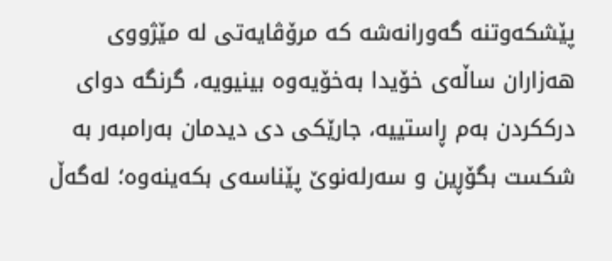پێشکەوتنە گەورانەشە کە مرۆڤایەتی لە مێژووی هەزاران ساڵەی خۆیدا بەخۆیەوە بینیویە، گرنگە دوای درککردن بەم ڕاستییە، جارێکی دی دیدمان بەرامبەر بە شکست بگۆڕین و سەرلەنوێ پێناسەی بکەینەوە؛ لەگەڵ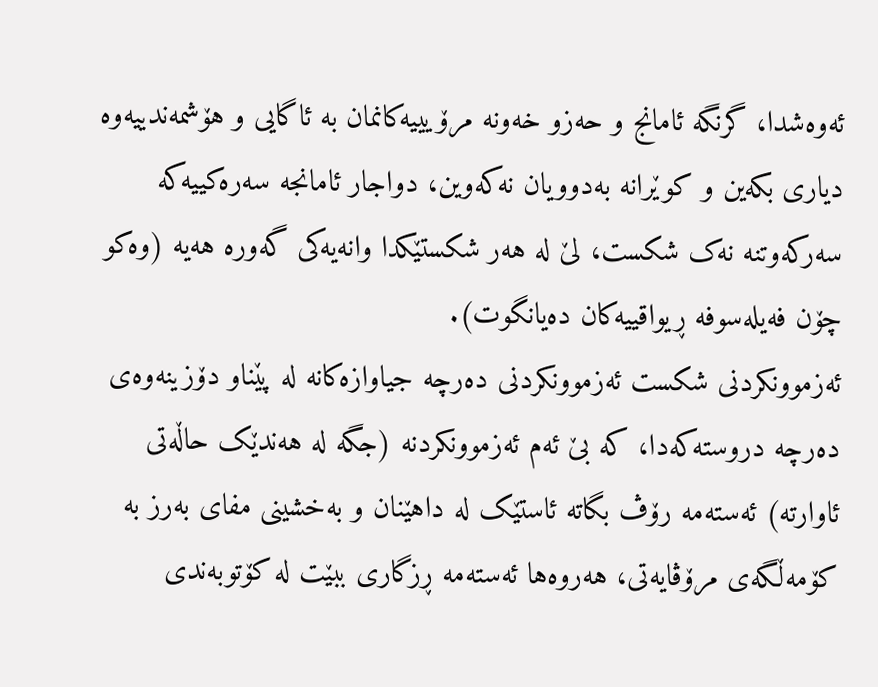ئەوەشدا، گرنگە ئامانج و حەزو خەونە مرۆیییەکانمان بە ئاگایی و هۆشمەندییەوە دیاری بکەین و کوێرانە بەدوویان نەکەوین، دواجار ئامانجە سەرەکییەکە سەرکەوتنە نەک شکست، لێ لە هەر شکستێکدا وانەیەکی گەورە هەیە (وەکو چۆن فەیلەسوفە ڕیواقییەکان دەیانگوت).
ئەزموونکردنی شکست ئەزموونکردنی دەرچە جیاوازەکانە لە پێناو دۆزینەوەی دەرچە دروستەکەدا، کە بێ ئەم ئەزموونکردنە (جگە لە هەندێک حاڵەتی ئاوارتە) ئەستەمە رۆڤ بگاتە ئاستێک لە داهێنان و بەخشینی مفای بەرز بە کۆمەڵگەی مرۆڤایەتی، هەروەها ئەستەمە ڕزگاری ببێت لە کۆتوبەندی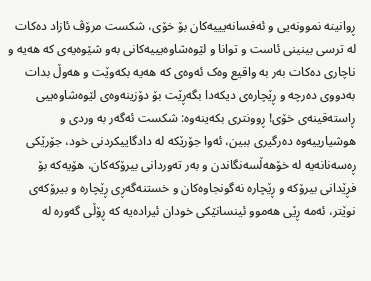ڕوانینە نموونەیی و ئەفسانەیییەکان بۆ خۆی، شکست مرۆڤ ئازاد دەکات لە ترسی بینینی ئاست و توانا و لێوەشاوەیییەکانی بەو شێوەیەی کە هەیە و ناچاری دەکات بەر بە واقیع وەک ئەوەی کە هەیە بکەوێت و هەوڵ بدات بەدووی دەرچە و ڕێچارەی دیکەدا بگەڕێت بۆ دۆزینەوەی لێوەشاوەییی ڕاستەقینەی خۆی! ڕوونتری بکەینەوە: شکست ئەگەر بە وردی و هوشیارییەوە دەرگیری ببین، ئەوا جۆرێکە لە دادگاییکردنی خود، جۆرێکی ڕەسەنانەیە لە خۆهەڵسەنگاندن و بەر تەوردانی بیرۆکەکان، هۆیەکە بۆ فڕێدانی بیرۆکە و ڕێچارە نەگونجاوەکان و خستنەگەڕی ڕێچارە و بیرۆکەی نوێتر، ئەمە ڕێی هەموو ئینسانێکی خودان ئیرادەیە کە ڕۆڵی گەورە لە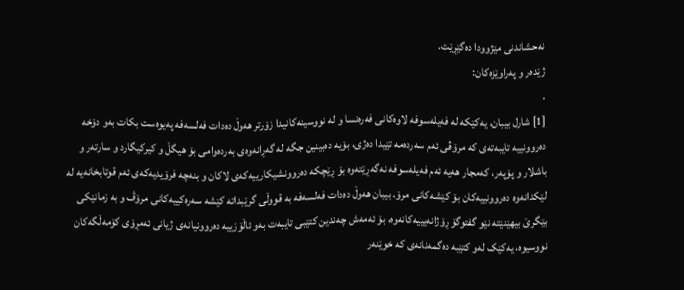نەحشاندنی مێژوودا دەگێڕێت.
ژێدەر و پەراوێزەکان:
.
[1] شارل بیبان، یەکێکە لە فەیلەسوفە لاوەکانی فەرەنسا و لە نووسینەکانیدا زۆرتر هەوڵ دەدات فەلسەفە پەیوەست بکات بەو دۆخە دەروونییە تایبەتەی کە مرۆڤی ئەم سەردەمە تێیدا دەژی، بۆیە دەبینین جگە لە گەڕانەوەی بەردەوامی بۆ هیگڵ و کیرکیگارد و سارتەر و باشلار و پۆپەر، کەمجار هەیە ئەم فەیلەسوفە نەگەڕێتەوە بۆ ڕێچکە دەروونشیکارییەکەی لاکان و بنەچە فرۆیدیەکەی ئەم قوتابخانەیە لە لێکدانەوە دەروونییەکان بۆ کێشەکانی مرۆ. بیبان هەوڵ دەدات فەلسەفە بە قووڵی گرێبداتە کێشە سەرەکییەکانی مرۆڤ و بە زمانێکی بێگرێ بیهێنێتە نێو گفتوگۆ ڕۆژانەیییەکانەوە، بۆ ئەمەش چەندین کتێبی تایبەت بەو ئاڵۆزییە دەروونیانەی ژیانی ئەمڕۆی کۆمەڵگەکان نووسیوە، یەکێک لەو کتێبە دەگمەنانەی کە خوێنەر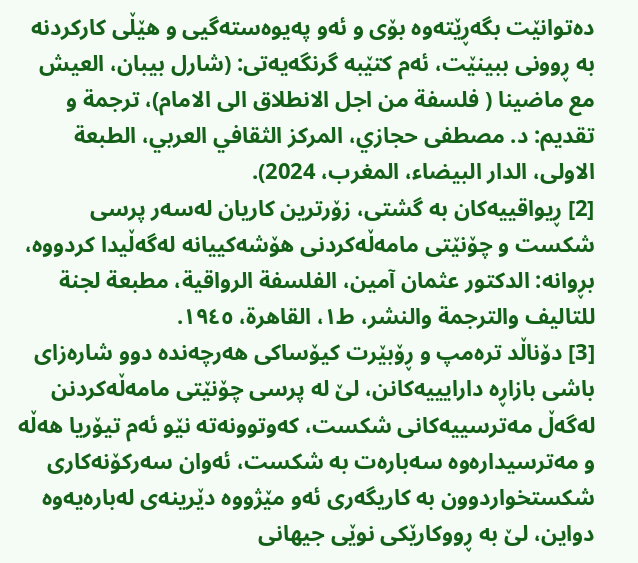دەتوانێت بگەڕێتەوە بۆی و ئەو پەیوەستەگیی و هێڵی کارکردنە بە ڕوونی ببینێت، ئەم کتێبە گرنگەیەتی: (شارل بيبان، العيش مع ماضينا ( فلسفة من اجل الانطلاق الى الامام)، ترجمة و تقديم: د. مصطفى حجازي، المركز الثقافي العربي، الطبعة الاولى، الدار البيضاء، المغرب، 2024).
[2] ڕیواقییەکان بە گشتی، زۆرترین کاریان لەسەر پرسی شکست و چۆنێتی مامەڵەکردنی هۆشەکییانە لەگەڵیدا کردووە، بڕوانە: الدكتور عثمان آمين، الفلسفة الرواقية، مطبعة لجنة للتالیف والترجمة والنشر، ط۱، القاهرة، ۱۹٤٥.
[3] دۆناڵد ترەمپ و ڕۆبێرت کیۆساکی هەرچەندە دوو شارەزای باشی بازاڕە دارایییەکانن، لێ لە پرسی چۆنێتی مامەڵەکردنن لەگەڵ مەترسییەکانی شکست، کەوتوونەتە نێو ئەم تیۆریا هەڵە و مەترسیدارەوە سەبارەت بە شکست، ئەوان سەرکۆنەکاری شکستخواردوون بە کاریگەری ئەو مێژووە دێرینەی لەبارەیەوە دواین، لێ بە ڕووکارێکی نوێی جیهانی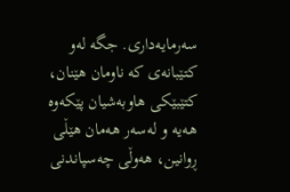سەرمایەداری. جگە لەو کتێبانەی کە ناومان هێنان، کتێبێکی هاوبەشیان پێکەوە هەیە و لەسەر هەمان هێڵی ڕوانین، هەوڵی چەسپاندنی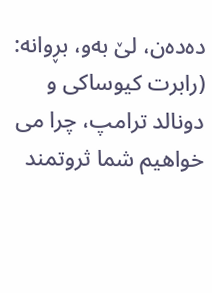دەدەن، لێ بەو، بڕوانە: (رابرت کیوساکی و دونالد ترامپ، چرا می خواهیم شما ثروتمند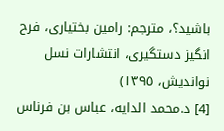باشید؟، مترجم: رامین بختیاری، فرح انگیز دستگیری، انتشارات نسل نواندیش، ١٣٩٥)
[4] د.محمد الدایه، عباس بن فرناس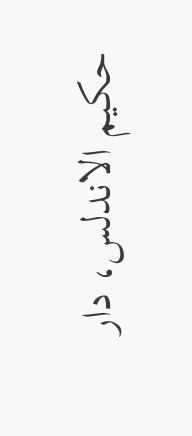حكیم الاندلس، دار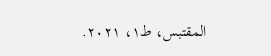المقتبس، ط۱، ۲۰۲۱.